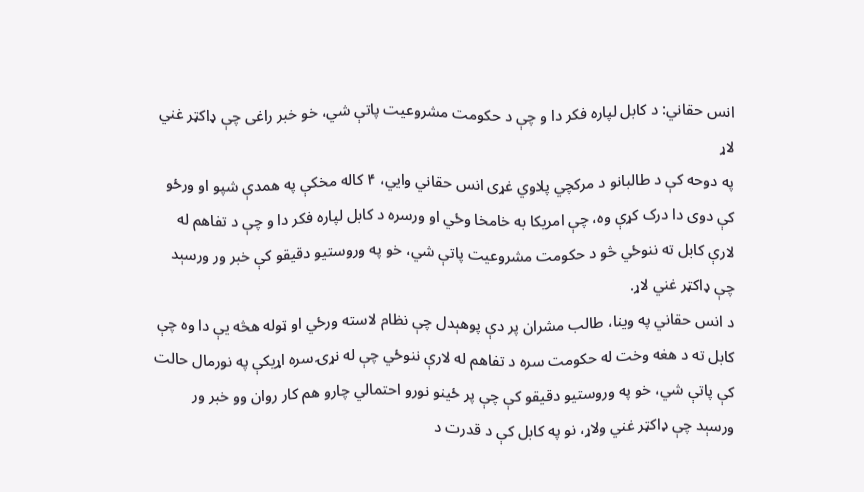انس حقاني: د کابل لپاره فکر دا و چې د حکومت مشروعیت پاتې شي، خو خبر راغی چې ډاکټر غني لاړ
په دوحه کې د طالبانو د مرکچي پلاوي غړی انس حقاني وايي، ۴ کاله مخکې په همدې شپو او ورځو کې دوی دا درک کړې وه، چې امریکا به خامخا وځي او ورسره د کابل لپاره فکر دا و چې د تفاهم له لارې کابل ته ننوځي څو د حکومت مشروعیت پاتې شي، خو په وروستیو دقیقو کې خبر ور ورسېد چې ډاکټر غني لاړ.
د انس حقاني په وینا، طالب مشران پر دې پوهېدل چې نظام لاسته ورځي او ټوله هڅه یې دا وه چې کابل ته د هغه وخت له حکومت سره د تفاهم له لارې ننوځي چې له نړۍ سره اړیکې په نورمال حالت کې پاتې شي، خو په وروستیو دقیقو کې چې پر ځينو نورو احتمالي چارو هم کار روان وو خبر ور ورسېد چې ډاکټر غني ولاړ، نو په کابل کې د قدرت د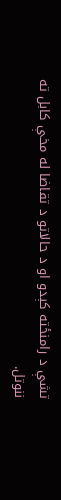تشې د رامنځته کېدو او د حالاتو د تقاضا له مخې کابل ته ننوتل.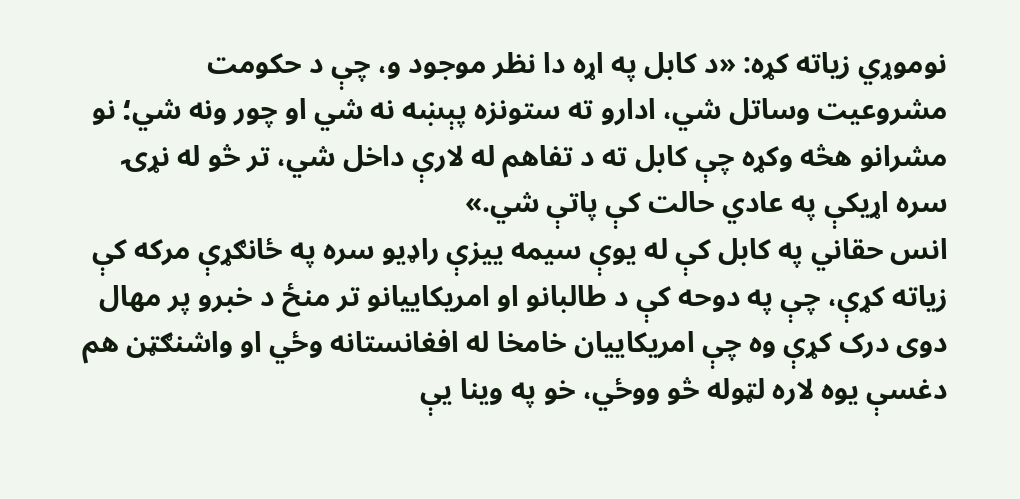نوموړي زیاته کړه: «د کابل په اړه دا نظر موجود و، چې د حکومت مشروعیت وساتل شي، ادارو ته ستونزه پېښه نه شي او چور ونه شي؛ نو مشرانو هڅه وکړه چې کابل ته د تفاهم له لارې داخل شي، تر څو له نړۍ سره اړیکې په عادي حالت کې پاتې شي.»
انس حقاني په کابل کې له یوې سیمه ییزې راډيو سره په ځانګړې مرکه کې زیاته کړې، چې په دوحه کې د طالبانو او امریکاییانو تر منځ د خبرو پر مهال دوی درک کړې وه چې امریکاییان خامخا له افغانستانه وځي او واشنګټن هم دغسې یوه لاره لټوله څو ووځي، خو په وینا یې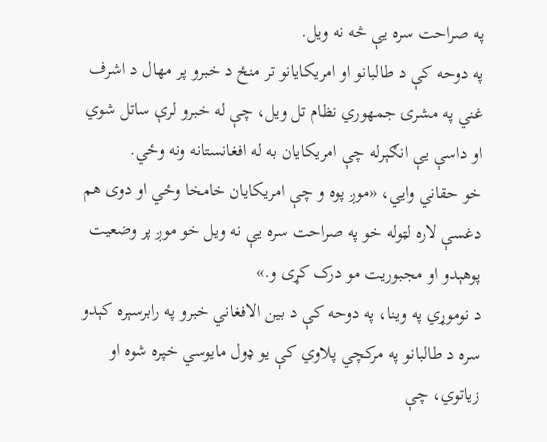په صراحت سره یې څه نه ویل.
په دوحه کې د طالبانو او امریکایانو تر منځ د خبرو پر مهال د اشرف غني په مشرۍ جمهوري نظام تل ویل، چې له خبرو لرې ساتل شوي او داسې یې انګېرله چې امریکایان به له افغانستانه ونه وځي.
خو حقاني وايي، «موږ پوه و چې امریکایان خامخا وځي او دوی هم دغسې لاره لټوله خو په صراحت سره یې نه ویل خو موږ پر وضعیت پوهېدو او مجبوریت مو درک کړی و.»
د نوموړي په وینا، په دوحه کې د بین الافغاني خبرو په رابرسېره کېدو سره د طالبانو په مرکچي پلاوي کې یو ډول مایوسي خپره شوه او زیاتوي، چې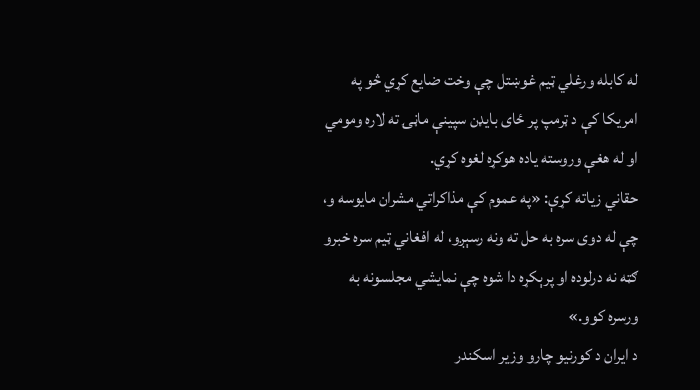له کابله ورغلي ټيم غوښتل چې وخت ضایع کړي څو په امریکا کې د ټرمپ پر ځای بایډن سپینې ماڼۍ ته لاره ومومي او له هغې وروسته یاده هوکړه لغوه کړي.
حقاني زیاته کړې: «په عموم کې مذاکراتي مشران مایوسه و، چې له دوی سره به حل ته ونه رسېږو، له افغاني ټيم سره خبرو ګټه نه درلوده او پرېکړه دا شوه چې نمایشي مجلسونه به ورسره کوو.»
د ایران د کورنیو چارو وزیر اسکندر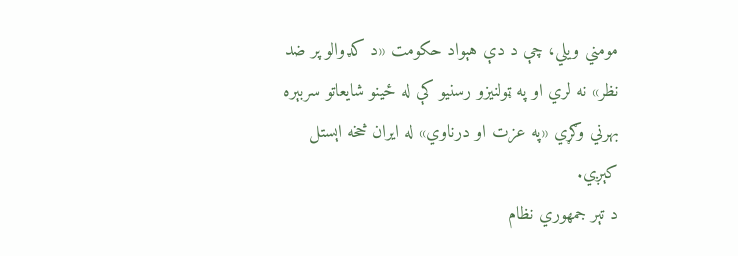مومني ویلي، چې د دې هېواد حکومت «د کډوالو پر ضد نظر» نه لري او په ټولنیزو رسنیو کې له ځینو شایعاتو سربېره بهرني وګړي «په عزت او درناوي» له ایران څخه اېستل کېږي.
د تېر جمهوري نظام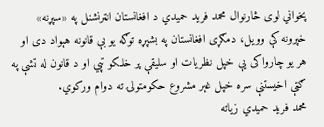پخواني لوی څارنوال محمد فرید حمیدي د افغانستان انټرنشنل په «سپړنه» خپرونه کې وویل، دمګړی افغانستان په بشپړه توګه یو بې قانونه هېواد دی او هر یو چارواکی یې خپل نظریات او سلیقې پر خلکو تپي او د قانون له تشې په ګټې اخیستنې سره خپل غېر مشروع حکومتولۍ ته دوام ورکوي.
محمد فرید حمیدي زیاته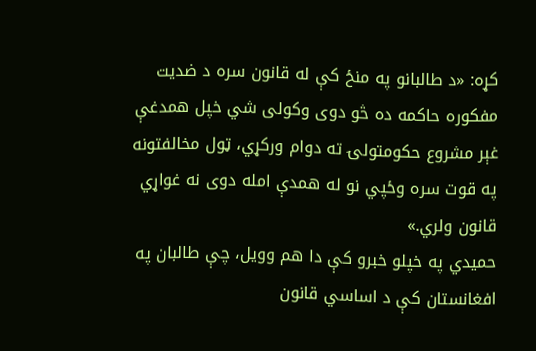کړه: «د طالبانو په منځ کې له قانون سره د ضدیت مفکوره حاکمه ده څو دوی وکولی شي خپل همدغې غېر مشروع حکومتولۍ ته دوام ورکړي، ټول مخالفتونه په قوت سره وځپي نو له همدې امله دوی نه غواړي قانون ولري.»
حمیدي په خپلو خبرو کې دا هم وویل، چې طالبان په افغانستان کې د اساسي قانون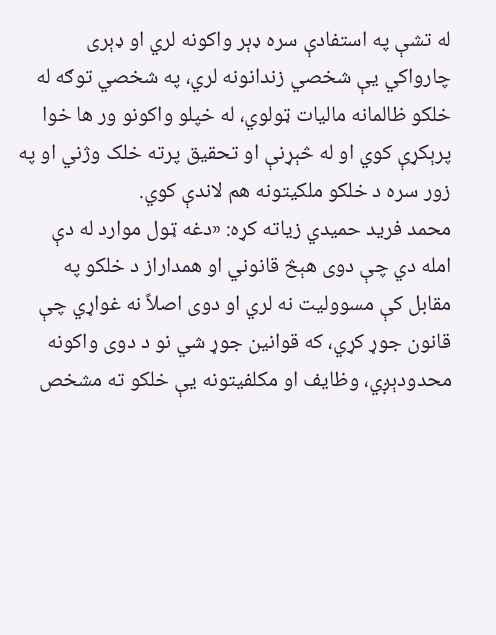له تشې په استفادې سره ډېر واکونه لري او ډېری چارواکي یې شخصي زندانونه لري، په شخصي توګه له خلکو ظالمانه مالیات ټولوي، له خپلو واکونو ور ها خوا پرېکړې کوي او له څېړنې او تحقیق پرته خلک وژني او په زور سره د خلکو ملکیتونه هم لاندې کوي.
محمد فرید حمیدي زیاته کړه: «دغه ټول موارد له دې امله دي چې دوی هېڅ قانوني او همداراز د خلکو په مقابل کې مسوولیت نه لري او دوی اصلاً نه غواړي چې قانون جوړ کړي، که قوانین جوړ شي نو د دوی واکونه محدودېږي، وظایف او مکلفیتونه یې خلکو ته مشخص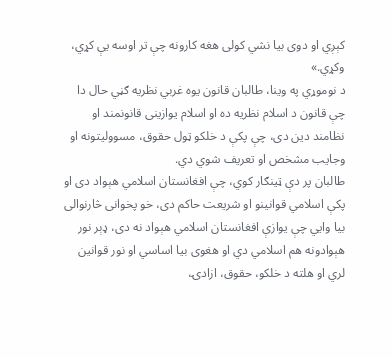کېږي او دوی بیا نشي کولی هغه کارونه چې تر اوسه یې کړي، وکړي.»
د نوموړي په وینا، طالبان قانون یوه غربي نظریه ګڼي حال دا چې قانون د اسلام نظریه ده او اسلام یوازینی قانونمند او نظامند دین دی، چې پکې د خلکو ټول حقوق، مسوولیتونه او وجایب مشخص او تعریف شوي دي.
طالبان پر دې ټینګار کوي، چې افغانستان اسلامي هېواد دی او پکې اسلامي قوانینو او شریعت حاکم دی، خو پخوانی څارنوالی بیا وايي چې یوازې افغانستان اسلامي هېواد نه دی، ډېر نور هېوادونه هم اسلامي دي او هغوی بیا اساسي او نور قوانین لري او هلته د خلکو، حقوق، ازادۍ،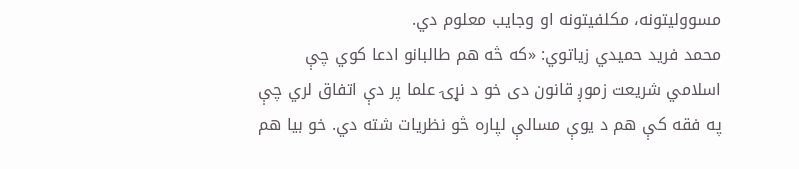مسوولیتونه، مکلفیتونه او وجایب معلوم دي.
محمد فرید حمیدي زیاتوي: «که څه هم طالبانو ادعا کوي چې اسلامي شریعت زموږ قانون دی خو د نړۍ علما پر دې اتفاق لري چې په فقه کې هم د یوې مسالې لپاره څو نظریات شته دي. خو بیا هم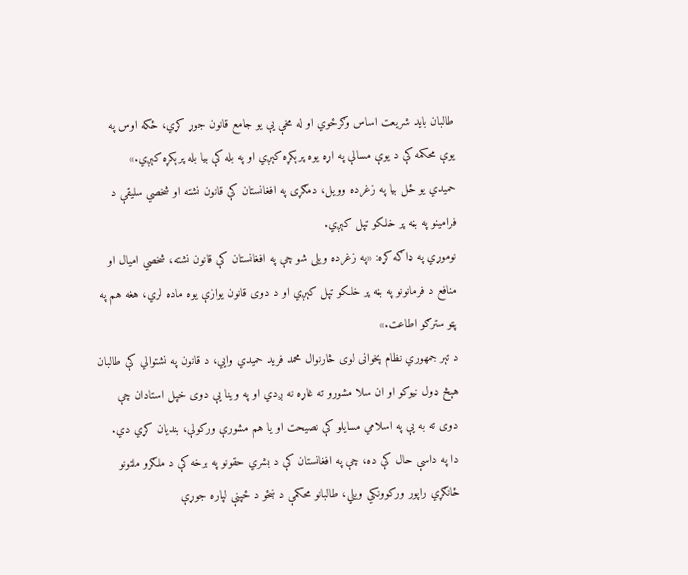طالبان باید شریعت اساس وګرځوي او له مخې یې یو جامع قانون جوړ کړي، ځکه اوس په یوې محکمه کې د یوې مسالې په اړه یوه پرېکړه کېږي او په بله کې بیا بله پرېکړه کېږي.»
حمیدي یو ځل بیا په زغرده وویل، دمګړی په افغانستان کې قانون نشته او شخصي سلیقې د فرامینو په بڼه پر خلکو تپل کېږي.
نوموړي په ډاګه کړه: «په زغرده ویلی شو چې په افغانستان کې قانون نشته، شخصي امیال او منافع د فرمانونو په بڼه پر خلکو تپل کېږي او د دوی قانون یوازې یوه ماده لري، هغه هم په پټو سترګو اطاعت.»
د تېر جمهوري نظام پخوانی لوی څارنوال محمد فرید حمیدي وايي، د قانون په نشتوالي کې طالبان هېڅ ډول نیوکو او ان سلا مشورو ته غاړه نه ږدي او په وینا یې دوی خپل استادان چې دوی ته به یې په اسلامي مسایلو کې نصیحت او یا هم مشورې ورکولې، بندیان کړي دي.
دا په داسې حال کې ده، چې په افغانستان کې د بشري حقونو په برخه کې د ملګرو ملتونو ځانګړي راپور ورکوونکي ویلي، طالبانو محکمې د ښځو د ځپنې لپاره جوړې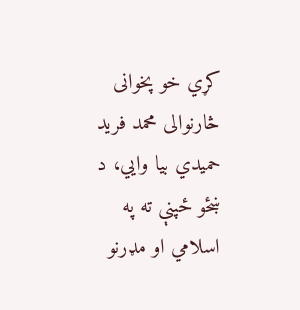کړي خو پخوانی څارنوالی محمد فرید حمیدي بیا وايي، د ښځو ځپنې ته په اسلامي او مډرنو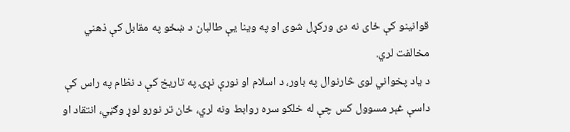قوانینو کې ځای نه دی ورکړل شوی او په وینا یې طالبان د ښځو په مقابل کې ذهني مخالفت لري.
د یاد پخواني لوی څارنوال په باور، د اسلام او نورې نړۍ په تاریخ کې د نظام په راس کې داسې غېر مسوول کس چې له خلکو سره روابط ونه لري، ځان تر نورو لوړ وګڼي، انتقاد او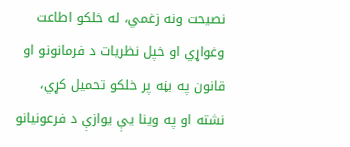نصیحت ونه زغمي، له خلکو اطاعت وغواړي او خپل نظریات د فرمانونو او قانون په بڼه پر خلکو تحمیل کړي، نشته او په وینا یې یوازې د فرعونیانو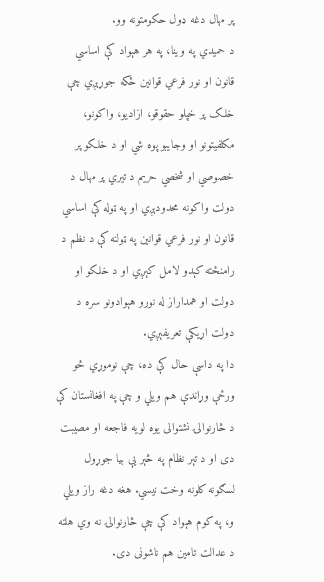پر مهال دغه ډول حکومتونه وو.
د حمیدي په وینا، په هر هېواد کې اساسي قانون او نور فرعي قوانین ځکه جوړېږي چې خلک پر خپلو حقوقو، ازادیو، واکونو، مکلفیتونو او وجایبو پوه شي او د خلکو پر خصوصي او شخصي حریم د تیري پر مهال د دولت واکونه محدودېږي او په ټوله کې اساسي قانون او نور فرعي قوانین په ټولنه کې د نظم د رامنځته کېدو لامل کېږي او د خلکو او دولت او همداراز له نورو هېوادونو سره د دولت اړیکې تعریفېږي.
دا په داسې حال کې ده، چې نوموړي څو ورځې وړاندې هم ویلي و چې په افغانستان کې د څارنوالۍ نشتوالی یوه لویه فاجعه او مصیبت دی او د تېر نظام په څېر یې بیا جوړول لسګونه کلونه وخت نیسي. هغه دغه راز ویلي و، په کوم هېواد کې چې څارنوالۍ نه وي هلته د عدالت تامین هم ناشونی دی.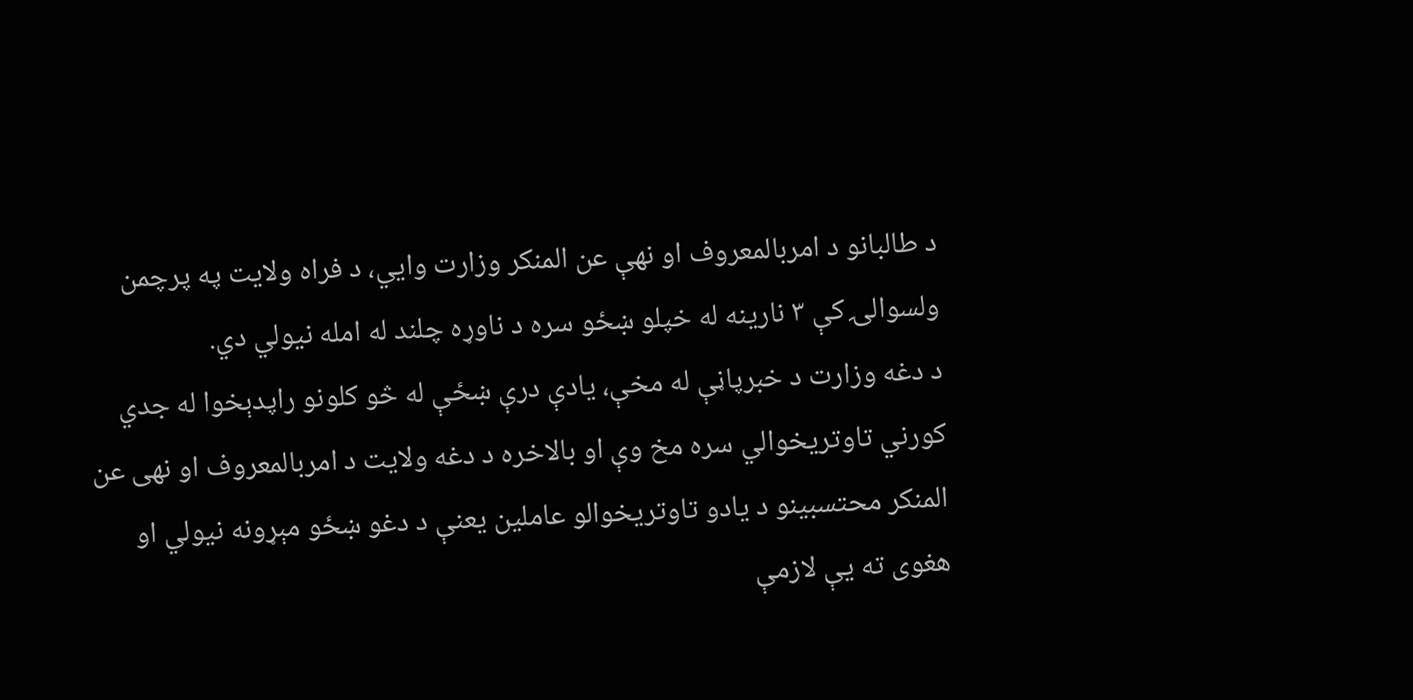د طالبانو د امربالمعروف او نهې عن المنکر وزارت وايي، د فراه ولایت په پرچمن ولسوالۍ کې ۳ نارینه له خپلو ښځو سره د ناوړه چلند له امله نیولي دي.
د دغه وزارت د خبرپاڼې له مخې، یادې درې ښځې له څو کلونو راپدېخوا له جدي کورني تاوتریخوالي سره مخ وې او بالاخره د دغه ولایت د امربالمعروف او نهی عن المنکر محتسبینو د یادو تاوتریخوالو عاملین یعنې د دغو ښځو مېړونه نیولي او هغوی ته یې لازمې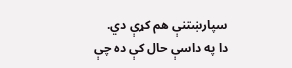سپارښتنې هم کړې دي.
دا په داسې حال کې ده چې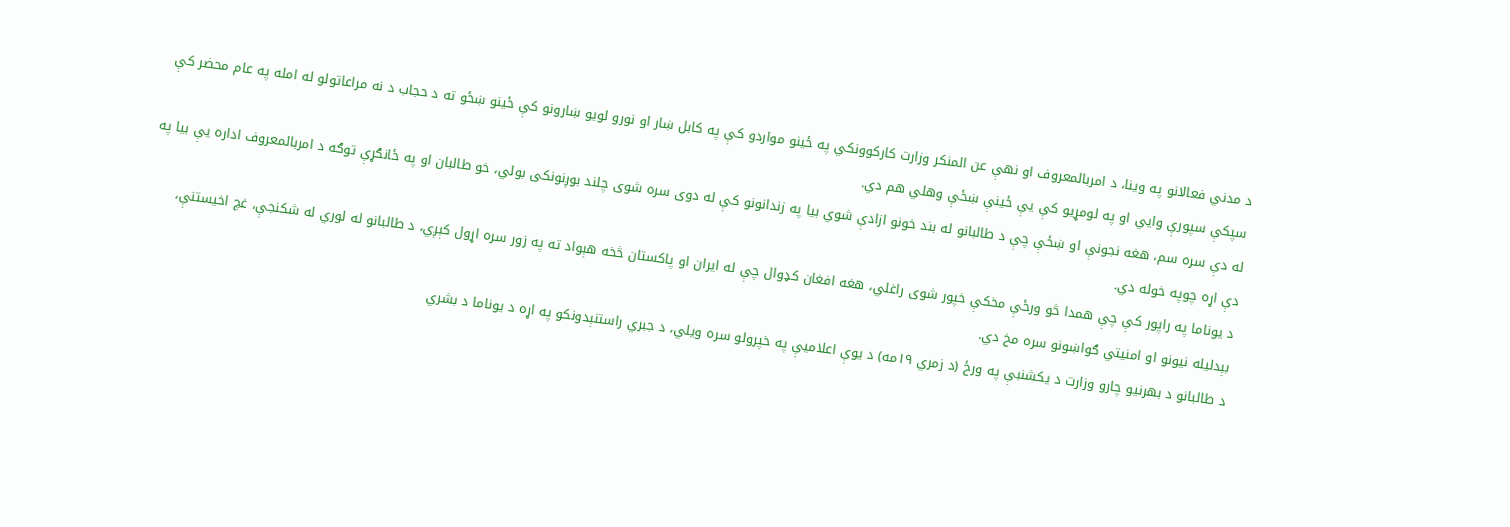د مدني فعالانو په وینا، د امربالمعروف او نهې عن المنکر وزارت کارکوونکي په ځينو مواردو کې په کابل ښار او نورو لویو ښارونو کې ځینو ښځو ته د حجاب د نه مراعاتولو له امله په عام محضر کې سپکې سپورې وايي او په لومړیو کې یې ځينې ښځې وهلي هم دي.
له دې سره سم، هغه نجونې او ښځې چې د طالبانو له بند خونو ازادې شوي بیا په زندانونو کې له دوی سره شوی چلند بوږنونکی بولي، خو طالبان او په ځانګړې توګه د امربالمعروف اداره یې بیا په دې اړه چوپه خوله دي.
د یوناما په راپور کې چې همدا څو ورځې مخکې خپور شوی راغلي، هغه افغان کډوال چې له ایران او پاکستان څخه هېواد ته په زور سره اړول کېږي، د طالبانو له لوري له شکنجې، غچ اخیستنې، بېدلیله نیونو او امنیتي ګواښونو سره مخ دي.
د طالبانو د بهرنیو چارو وزارت د یکشنبې په ورځ (د زمري ۱۹مه) د یوې اعلامیې په خپرولو سره ویلي، د جبري راستنېدونکو په اړه د یوناما د بشري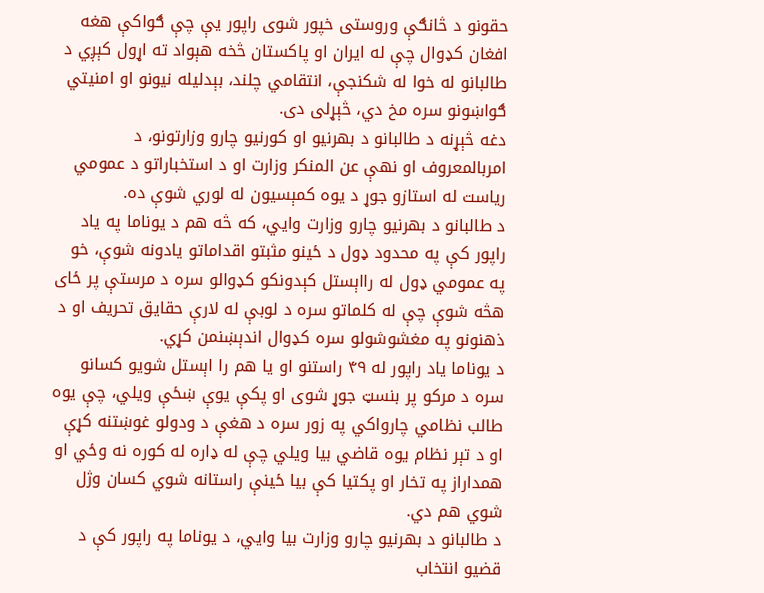حقونو د څانګې وروستی خپور شوی راپور یې چې ګواکې هغه افغان کډوال چې له ایران او پاکستان څخه هېواد ته اړول کېږي د طالبانو له خوا له شکنجې، انتقامي چلند، بېدلیله نیونو او امنیتي ګواښونو سره مخ دي، څېړلی دی.
دغه څېړنه د طالبانو د بهرنیو او کورنیو چارو وزارتونو، د امربالمعروف او نهې عن المنکر وزارت او د استخباراتو د عمومي ریاست له استازو جوړ د یوه کمېسیون له لوري شوې ده.
د طالبانو د بهرنیو چارو وزارت وايي، که څه هم د یوناما په یاد راپور کې په محدود ډول د ځینو مثبتو اقداماتو یادونه شوې، خو په عمومي ډول له رااېستل کېدونکو کډوالو سره د مرستې پر ځای هڅه شوې چې له کلماتو سره د لوبې له لارې حقايق تحريف او د ذهنونو په مغشوشولو سره کډوال اندېښنمن کړي.
د یوناما یاد راپور له ۴۹ راستنو او یا هم را اېستل شویو کسانو سره د مرکو پر بنسټ جوړ شوی او پکې یوې ښځې ویلي، چې یوه طالب نظامي چارواکي په زور سره د هغې د ودولو غوښتنه کړې او د تېر نظام یوه قاضي بیا ویلي چې له ډاره له کوره نه وځي او همداراز په تخار او پکتیا کې بیا ځینې راستانه شوي کسان وژل شوي هم دي.
د طالبانو د بهرنیو چارو وزارت بیا وايي، د یوناما په راپور کې د قضیو انتخاب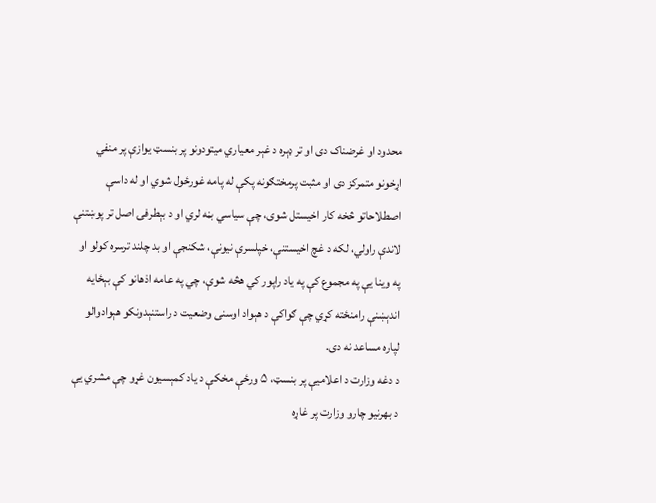محدود او غرضناک دی او تر ډېره د غېر معياري ميتودونو پر بنسټ يوازې پر منفي اړخونو متمرکز دی او مثبت پرمختګونه پکې له پامه غورځول شوي او له داسې اصطلاحاتو څخه کار اخیستل شوی، چې سیاسي بڼه لري او د بېطرفۍ اصل تر پوښتنې لاندې راولي، لکه د غچ اخیستنې، خپلسرې نیونې، شکنجې او بد چلند ترسره کولو او په وینا یې په مجموع کې په یاد راپور کي هڅه شوې، چي په عامه اذهانو کې بېځایه اندېښنې رامنځته کړي چې ګواکې د هېواد اوسنی وضعیت د راستنېدونکو هېوادوالو لپاره مساعد نه دی.
د دغه وزارت د اعلامیې پر بنسټ، ۵ ورځې مخکې د یاد کمېسیون غړو چې مشري یې د بهرنیو چارو وزارت پر غاړه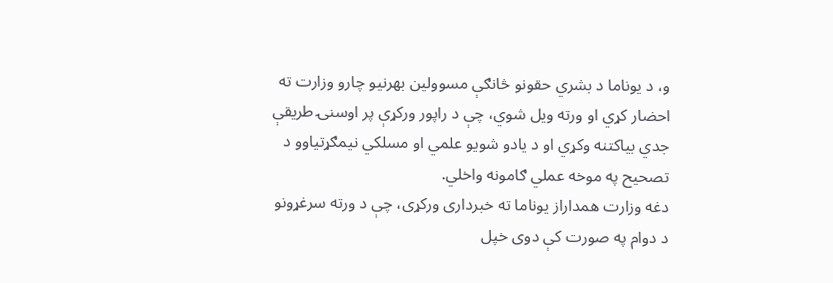و، د یوناما د بشري حقونو څانګې مسوولین بهرنیو چارو وزارت ته احضار کړي او ورته ویل شوي، چې د راپور ورکړې پر اوسنۍ طريقې جدي بياکتنه وکړي او د يادو شويو علمي او مسلکي نيمګړتياوو د تصحيح په موخه عملي ګامونه واخلي.
دغه وزارت همداراز یوناما ته خبرداری ورکړی، چې د ورته سرغړونو د دوام په صورت کې دوی خپل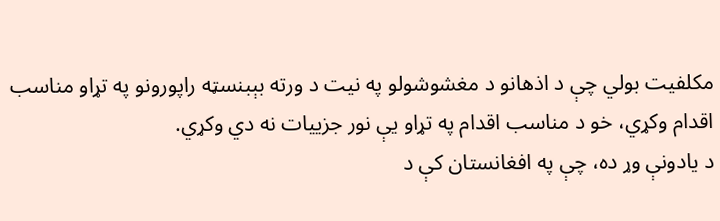مکلفيت بولي چې د اذهانو د مغشوشولو په نيت د ورته بېبنسټه راپورونو په تړاو مناسب اقدام وکړي، خو د مناسب اقدام په تړاو یې نور جزییات نه دي وکړي.
د یادونې وړ ده، چې په افغانستان کې د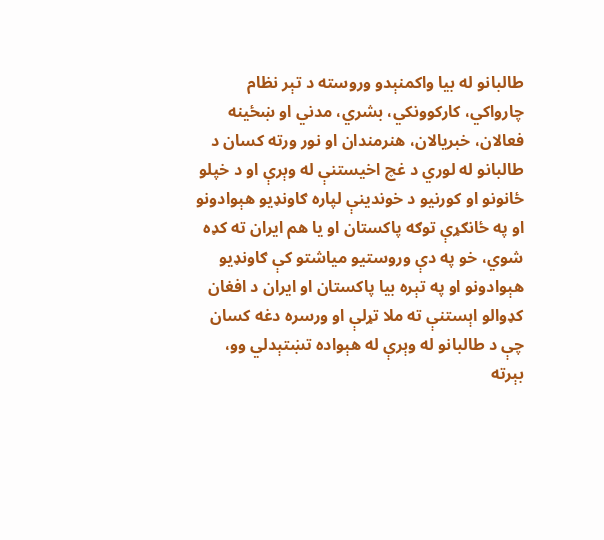طالبانو له بیا واکمنېدو وروسته د تېر نظام چارواکي، کارکوونکي، بشري، مدني او ښځینه فعالان، خبریالان، هنرمندان او نور ورته کسان د طالبانو له لوري د غچ اخیستنې له وېرې او د خپلو ځانونو او کورنیو د خوندینې لپاره ګاونډیو هېوادونو او په ځانګړې توګه پاکستان او یا هم ایران ته کډه شوي، خو په دې وروستیو میاشتو کې ګاونډیو هېوادونو او په تېره بیا پاکستان او ایران د افغان کډوالو اېستنې ته ملا تړلې او ورسره دغه کسان چې د طالبانو له وېرې له هېواده تښتېدلي وو، بېرته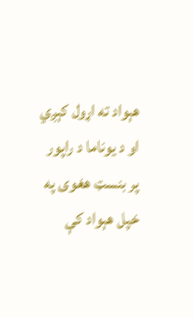هېواد ته اړول کېږي او د یوناما د راپور پر بنسټ هغوی په خپل هېواد کې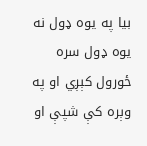بیا په یوه ډول نه یوه ډول سره ځورول کېږي او په وېره کې شپې او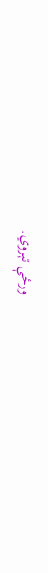ورځې تېروي.